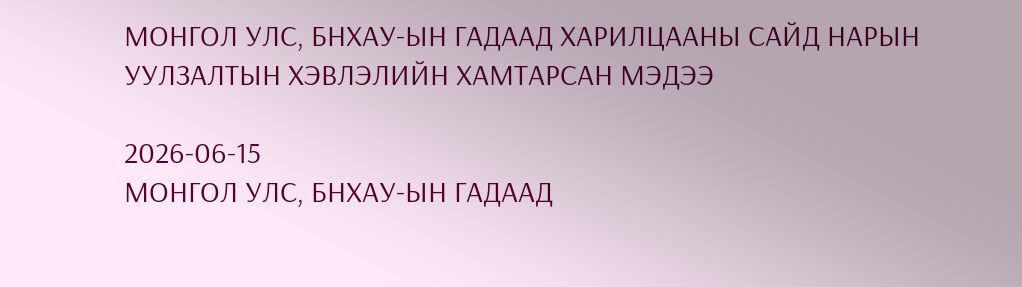МОНГОЛ УЛС, БНХАУ-ЫН ГАДААД ХАРИЛЦААНЫ САЙД НАРЫН УУЛЗАЛТЫН ХЭВЛЭЛИЙН ХАМТАРСАН МЭДЭЭ

2026-06-15
МОНГОЛ УЛС, БНХАУ-ЫН ГАДААД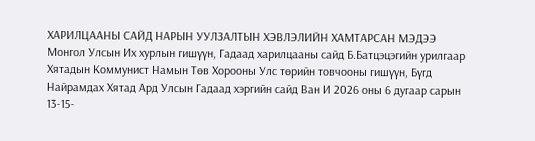ХАРИЛЦААНЫ САЙД НАРЫН УУЛЗАЛТЫН ХЭВЛЭЛИЙН ХАМТАРСАН МЭДЭЭ
Монгол Улсын Их хурлын гишүүн, Гадаад харилцааны сайд Б.Батцэцэгийн урилгаар Хятадын Коммунист Намын Төв Хорооны Улс төрийн товчооны гишүүн, Бүгд Найрамдах Хятад Ард Улсын Гадаад хэргийн сайд Ван И 2026 оны 6 дугаар сарын 13-15-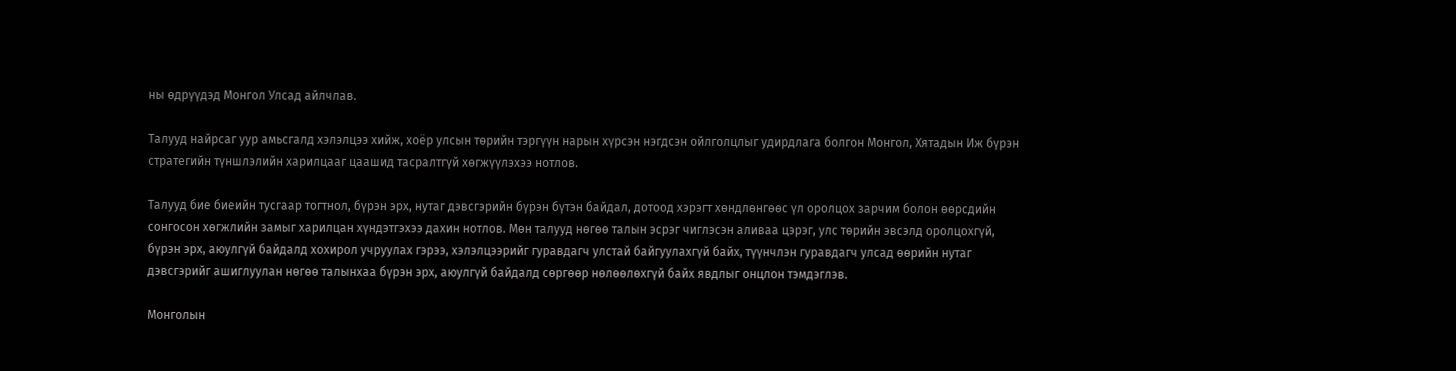ны өдрүүдэд Монгол Улсад айлчлав.

Талууд найрсаг уур амьсгалд хэлэлцээ хийж, хоёр улсын төрийн тэргүүн нарын хүрсэн нэгдсэн ойлголцлыг удирдлага болгон Монгол, Хятадын Иж бүрэн стратегийн түншлэлийн харилцааг цаашид тасралтгүй хөгжүүлэхээ нотлов.

Талууд бие биеийн тусгаар тогтнол, бүрэн эрх, нутаг дэвсгэрийн бүрэн бүтэн байдал, дотоод хэрэгт хөндлөнгөөс үл оролцох зарчим болон өөрсдийн сонгосон хөгжлийн замыг харилцан хүндэтгэхээ дахин нотлов. Мөн талууд нөгөө талын эсрэг чиглэсэн аливаа цэрэг, улс төрийн эвсэлд оролцохгүй, бүрэн эрх, аюулгүй байдалд хохирол учруулах гэрээ, хэлэлцээрийг гуравдагч улстай байгуулахгүй байх, түүнчлэн гуравдагч улсад өөрийн нутаг дэвсгэрийг ашиглуулан нөгөө талынхаа бүрэн эрх, аюулгүй байдалд сөргөөр нөлөөлөхгүй байх явдлыг онцлон тэмдэглэв.

Монголын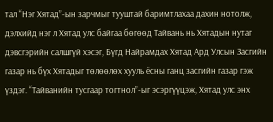тал “Нэг Хятад”-ын зарчмыг тууштай баримтлахаа дахин нотолж, дэлхийд нэг л Хятад улс байгаа бөгөөд Тайвань нь Хятадын нутаг дэвсгэрийн салшгүй хэсэг, Бүгд Найрамдах Хятад Ард Улсын Засгийн газар нь бүх Хятадыг төлөөлөх хууль ёсны ганц засгийн газар гэж үздэг. “Тайванийн тусгаар тогтнол”-ыг эсэргүүцэж, Хятад улс энх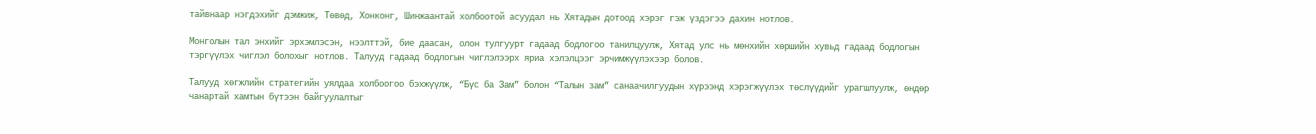тайвнаар нэгдэхийг дэмжиж, Төвөд, Хонконг, Шинжаантай холбоотой асуудал нь Хятадын дотоод хэрэг гэж үздэгээ дахин нотлов.

Монголын тал энхийг эрхэмлэсэн, нээлттэй, бие даасан, олон тулгуурт гадаад бодлогоо танилцуулж, Хятад улс нь мөнхийн хөршийн хувьд гадаад бодлогын тэргүүлэх чиглэл болохыг нотлов. Талууд гадаад бодлогын чиглэлээрх яриа хэлэлцээг эрчимжүүлэхээр болов.

Талууд хөгжлийн стратегийн уялдаа холбоогоо бэхжүүлж, “Бүс ба Зам” болон “Талын зам” санаачилгуудын хүрээнд хэрэгжүүлэх төслүүдийг урагшлуулж, өндөр чанартай хамтын бүтээн байгуулалтыг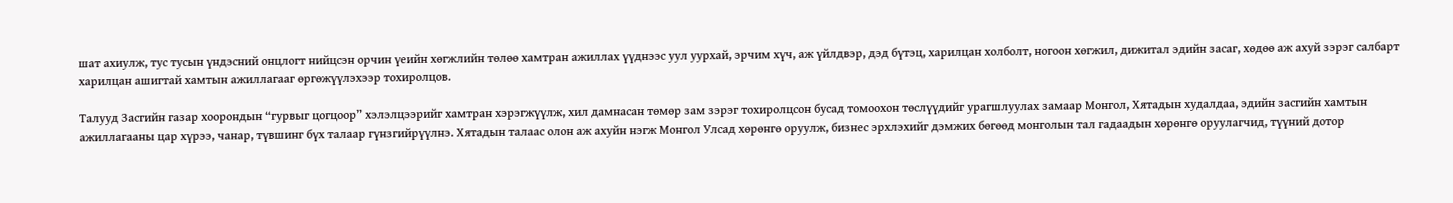шат ахиулж, тус тусын үндэсний онцлогт нийцсэн орчин үеийн хөгжлийн төлөө хамтран ажиллах үүднээс уул уурхай, эрчим хүч, аж үйлдвэр, дэд бүтэц, харилцан холболт, ногоон хөгжил, дижитал эдийн засаг, хөдөө аж ахуй зэрэг салбарт харилцан ашигтай хамтын ажиллагааг өргөжүүлэхээр тохиролцов.

Талууд Засгийн газар хоорондын “гурвыг цогцоор” хэлэлцээрийг хамтран хэрэгжүүлж, хил дамнасан төмөр зам зэрэг тохиролцсон бусад томоохон төслүүдийг урагшлуулах замаар Монгол, Хятадын худалдаа, эдийн засгийн хамтын ажиллагааны цар хүрээ, чанар, түвшинг бүх талаар гүнзгийрүүлнэ. Хятадын талаас олон аж ахуйн нэгж Монгол Улсад хөрөнгө оруулж, бизнес эрхлэхийг дэмжих бөгөөд монголын тал гадаадын хөрөнгө оруулагчид, түүний дотор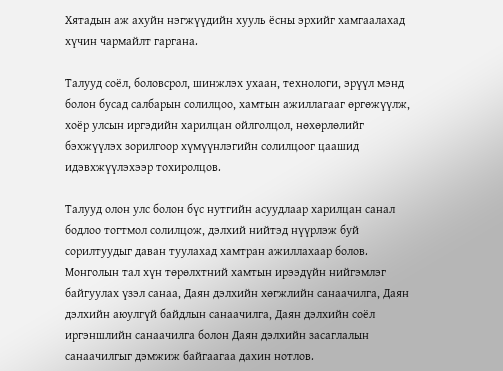Хятадын аж ахуйн нэгжүүдийн хууль ёсны эрхийг хамгаалахад хүчин чармайлт гаргана.

Талууд соёл, боловсрол, шинжлэх ухаан, технологи, эрүүл мэнд болон бусад салбарын солилцоо, хамтын ажиллагааг өргөжүүлж, хоёр улсын иргэдийн харилцан ойлголцол, нөхөрлөлийг бэхжүүлэх зорилгоор хүмүүнлэгийн солилцоог цаашид идэвхжүүлэхээр тохиролцов.

Талууд олон улс болон бүс нутгийн асуудлаар харилцан санал бодлоо тогтмол солилцож, дэлхий нийтэд нүүрлэж буй сорилтуудыг даван туулахад хамтран ажиллахаар болов. Монголын тал хүн төрөлхтний хамтын ирээдүйн нийгэмлэг байгуулах үзэл санаа, Даян дэлхийн хөгжлийн санаачилга, Даян дэлхийн аюулгүй байдлын санаачилга, Даян дэлхийн соёл иргэншлийн санаачилга болон Даян дэлхийн засаглалын санаачилгыг дэмжиж байгаагаа дахин нотлов.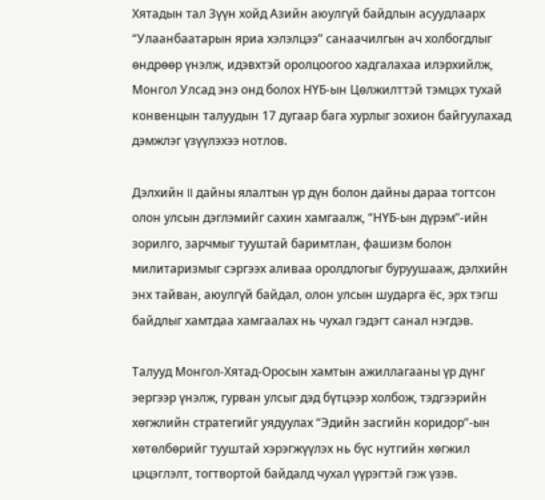Хятадын тал Зүүн хойд Азийн аюулгүй байдлын асуудлаарх “Улаанбаатарын яриа хэлэлцээ” санаачилгын ач холбогдлыг өндрөөр үнэлж, идэвхтэй оролцоогоо хадгалахаа илэрхийлж, Монгол Улсад энэ онд болох НҮБ-ын Цөлжилттэй тэмцэх тухай конвенцын талуудын 17 дугаар бага хурлыг зохион байгуулахад дэмжлэг үзүүлэхээ нотлов.

Дэлхийн II дайны ялалтын үр дүн болон дайны дараа тогтсон олон улсын дэглэмийг сахин хамгаалж, “НҮБ-ын дүрэм”-ийн зорилго, зарчмыг тууштай баримтлан, фашизм болон милитаризмыг сэргээх аливаа оролдлогыг буруушааж, дэлхийн энх тайван, аюулгүй байдал, олон улсын шударга ёс, эрх тэгш байдлыг хамтдаа хамгаалах нь чухал гэдэгт санал нэгдэв.

Талууд Монгол-Хятад-Оросын хамтын ажиллагааны үр дүнг эергээр үнэлж, гурван улсыг дэд бүтцээр холбож, тэдгээрийн хөгжлийн стратегийг уядуулах “Эдийн засгийн коридор”-ын хөтөлбөрийг тууштай хэрэгжүүлэх нь бүс нутгийн хөгжил цэцэглэлт, тогтвортой байдалд чухал үүрэгтэй гэж үзэв.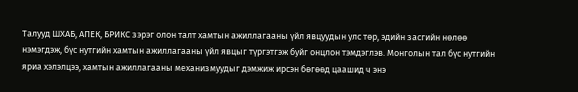Талууд ШХАБ, АПЕК, БРИКС зэрэг олон талт хамтын ажиллагааны үйл явцуудын улс төр, эдийн засгийн нөлөө нэмэгдэж, бүс нутгийн хамтын ажиллагааны үйл явцыг түргэтгэж буйг онцлон тэмдэглэв. Монголын тал бүс нутгийн яриа хэлэлцээ, хамтын ажиллагааны механизмуудыг дэмжиж ирсэн бөгөөд цаашид ч энэ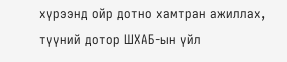хүрээнд ойр дотно хамтран ажиллах, түүний дотор ШХАБ-ын үйл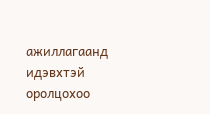ажиллагаанд идэвхтэй оролцохоо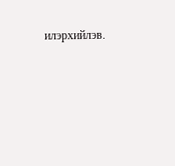илэрхийлэв.